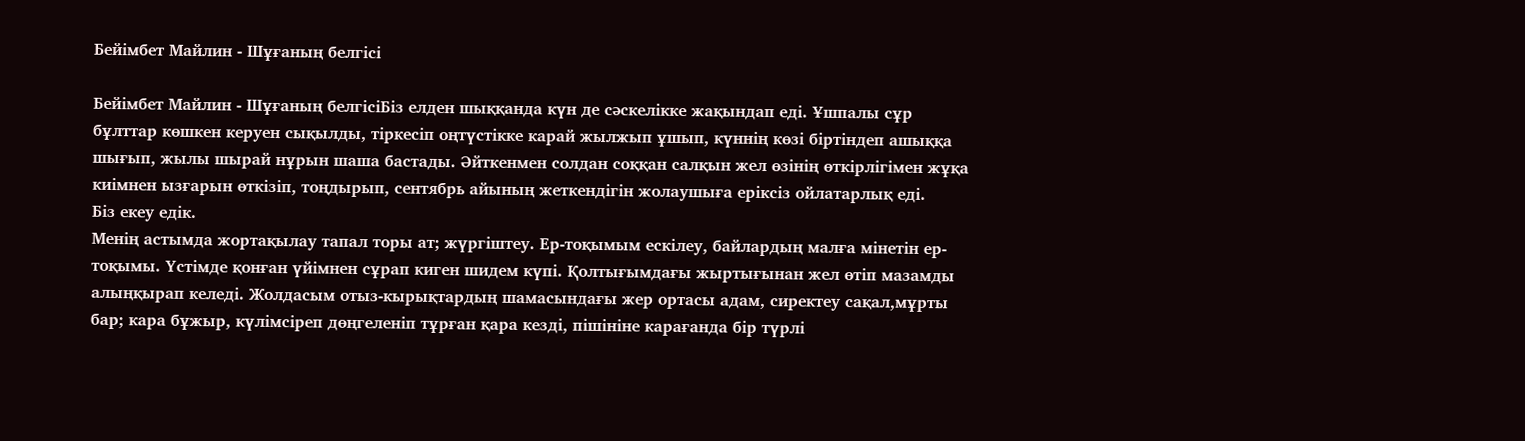Бейімбет Майлин - Шұғаның белгісі

Бейімбет Майлин - Шұғаның белгісіБіз елден шыққанда күн де сәскелікке жақындап еді. Ұшпалы сұр бұлттар көшкен керуен сықылды, тіркесіп оңтүстікке карай жылжып ұшып, күннің көзі біртіндеп ашыққа шығып, жылы шырай нұрын шаша бастады. Әйткенмен солдан соққан салқын жел өзінің өткірлігімен жұқа киімнен ызғарын өткізіп, тоңдырып, сентябрь айының жеткендігін жолаушыға еріксіз ойлатарлық еді.
Біз екеу едік.
Менің астымда жортақылау тапал торы ат; жүргіштеу. Ер-тоқымым ескілеу, байлардың малға мінетін ер-тоқымы. Үстімде қонған үйімнен сұрап киген шидем күпі. Қолтығымдағы жыртығынан жел өтіп мазамды алыңқырап келеді. Жолдасым отыз-кырықтардың шамасындағы жер ортасы адам, сиректеу сақал,мұрты бар; кара бұжыр, күлімсіреп дөңгеленіп тұрған қара кезді, пішініне карағанда бір түрлі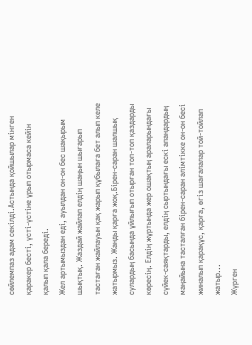сөйлемпаз адам секілді.Астында қойшылар мінген қаракер бесті, үсті-үстіне ұрып отырмаса кейін қалып қала береді.
Жел артымыздан еді, ауылдан он-он бес шақырым шықтық. Жаздай жайлап елдің шаңын шығарып тастаған жайлауын қақ жарып құбылаға бет алып келе жатырмыз. Жанды қарға жоқ.Бірен-саран шалшық сулардың басында ұйлығып отырған топ-топ қаздарды көресің. Елдің жұртында жер ошақтың араларындағы сүйек-саяқтарды, елдің сыртындағы ескі апандардың маңайына тасталған бірен-саран әлімтікке он-он бесі жиналып қарақұс, қарға, өгіз шағалалар той-тойлап жатыр...
Жүрген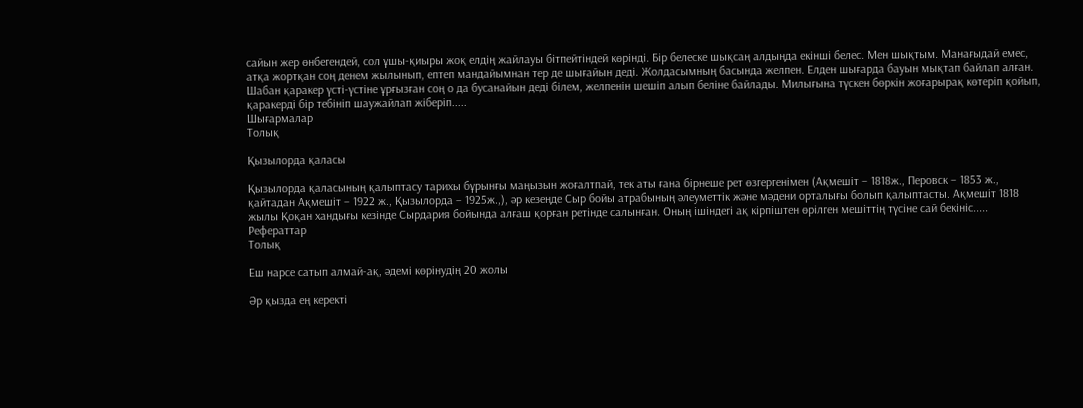сайын жер өнбегендей, сол ұшы-қиыры жоқ елдің жайлауы бітпейтіндей көрінді. Бір белеске шықсаң алдыңда екінші белес. Мен шықтым. Манағыдай емес, атқа жортқан соң денем жылынып, ептеп мандайымнан тер де шығайын деді. Жолдасымның басында желпен. Елден шығарда бауын мықтап байлап алған. Шабан қаракер үсті-үстіне ұрғызған соң о да бусанайын деді білем, желпенін шешіп алып беліне байлады. Милығына түскен бөркін жоғарырақ көтеріп қойып, қаракерді бір тебініп шаужайлап жіберіп.....
Шығармалар
Толық

Қызылорда қаласы

Қызылорда қаласының қалыптасу тарихы бұрынғы маңызын жоғалтпай, тек аты ғана бірнеше рет өзгергенімен (Ақмешіт – 1818ж., Перовск – 1853 ж., қайтадан Ақмешіт – 1922 ж., Қызылорда – 1925ж.,), әр кезеңде Сыр бойы атрабының әлеуметтік және мәдени орталығы болып қалыптасты. Ақмешіт 1818 жылы Қоқан хандығы кезінде Сырдария бойында алғаш қорған ретінде салынған. Оның ішіндегі ақ кірпіштен өрілген мешіттің түсіне сай бекініс.....
Рефераттар
Толық

Еш нарсе сатып алмай-ақ, әдемі көрінудің 20 жолы

Әр қызда ең керекті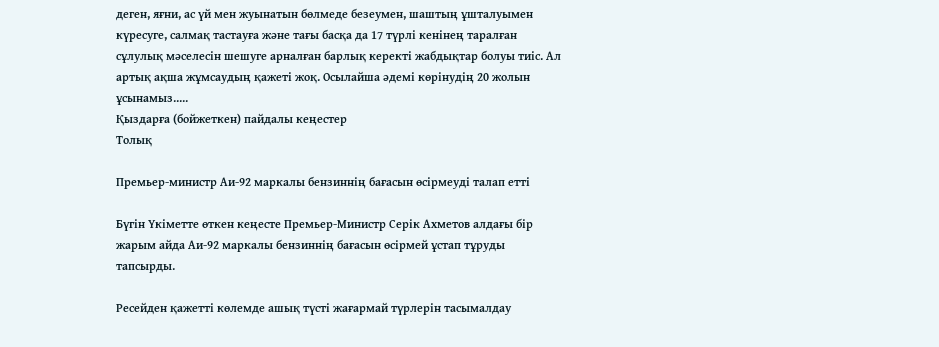деген, яғни, ас үй мен жуынатын бөлмеде безеумен, шаштың ұшталуымен күресуге, салмақ тастауға және тағы басқа да 17 түрлі кенінең таралған сұлулық мәселесін шешуге арналған барлық керекті жабдықтар болуы тиіс. Ал артық ақша жұмсаудың қажеті жоқ. Осылайша әдемі көрінудің 20 жолын ұсынамыз.....
Қыздарға (бойжеткен) пайдалы кеңестер
Толық

Премьер-министр Аи-92 маркалы бензиннің бағасын өсірмеуді талап етті

Бүгін Үкіметте өткен кеңесте Премьер-Министр Серік Ахметов алдағы бір жарым айда Аи-92 маркалы бензиннің бағасын өсірмей ұстап тұруды тапсырды.

Ресейден қажетті көлемде ашық түсті жағармай түрлерін тасымалдау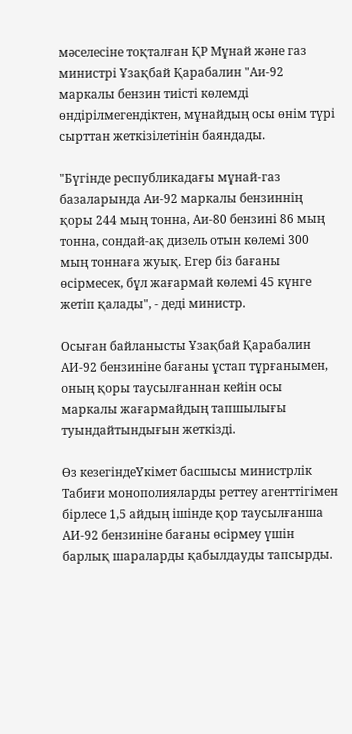мәселесіне тоқталған ҚР Мұнай және газ министрі Ұзақбай Қарабалин "Аи-92 маркалы бензин тиісті көлемді өндірілмегендіктен, мұнайдың осы өнім түрі сырттан жеткізілетінін баяндады.

"Бүгінде республикадағы мұнай-газ базаларында Аи-92 маркалы бензиннің қоры 244 мың тонна, Аи-80 бензині 86 мың тонна, сондай-ақ дизель отын көлемі 300 мың тоннаға жуық. Егер біз бағаны өсірмесек, бұл жағармай көлемі 45 күнге жетіп қалады", - деді министр.

Осыған байланысты Ұзақбай Қарабалин АИ-92 бензиніне бағаны ұстап тұрғанымен, оның қоры таусылғаннан кейін осы маркалы жағармайдың тапшылығы туындайтындығын жеткізді.

Өз кезегіндеҮкімет басшысы министрлік Табиғи монополияларды реттеу агенттігімен бірлесе 1,5 айдың ішінде қор таусылғанша АИ-92 бензиніне бағаны өсірмеу үшін барлық шараларды қабылдауды тапсырды.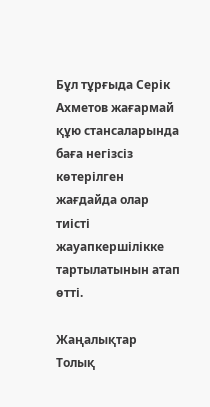Бұл тұрғыда Серік Ахметов жағармай құю стансаларында баға негізсіз көтерілген жағдайда олар тиісті жауапкершілікке тартылатынын атап өтті.

Жаңалықтар
Толық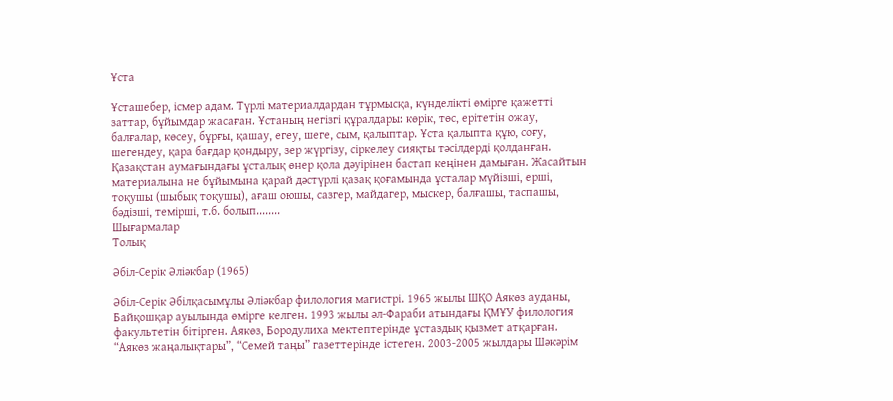Ұста

Ұсташебер, ісмер адам. Түрлі материалдардан тұрмысқа, күнделікті өмірге қажетті заттар, бұйымдар жасаған. Ұстаның негізгі құралдары: көрік, төс, ерітетін ожау, балғалар, көсеу, бұрғы, қашау, егеу, шеге, сым, қалыптар. Ұста қалыпта құю, соғу, шегендеу, қара бағдар қондыру, зер жүргізу, сіркелеу сияқты тәсілдерді қолданған. Қазақстан аумағындағы ұсталық өнер қола дәуірінен бастап кеңінен дамыған. Жасайтын материалына не бұйымына қарай дәстүрлі қазақ қоғамында ұсталар мүйізші, ерші, тоқушы (шыбық тоқушы), ағаш оюшы, сазгер, майдагер, мыскер, балғашы, таспашы, бәдізші, темірші, т.б. болып........
Шығармалар
Толық

Әбіл-Серік Әліәкбар (1965)

Әбіл-Серік Әбілқасымұлы Әліәкбар филология магистрі. 1965 жылы ШҚО Аякөз ауданы, Байқошқар ауылында өмірге келген. 1993 жылы әл-Фараби атындағы ҚМҰУ филология факультетін бітірген. Аякөз, Бородулиха мектептерінде ұстаздық қызмет атқарған. “Аякөз жаңалықтары”, “Семей таңы” газеттерінде істеген. 2003-2005 жылдары Шәкәрім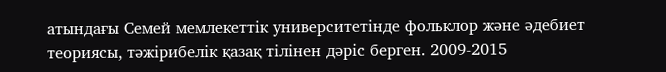атындағы Семей мемлекеттік университетінде фольклор және әдебиет теориясы, тәжірибелік қазақ тілінен дәріс берген. 2009-2015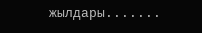жылдары.......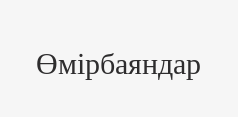Өмірбаяндар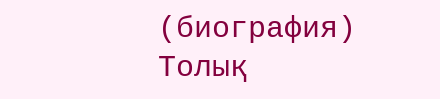(биография)
Толық